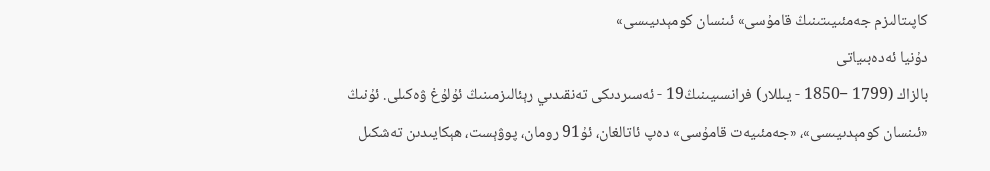كاپىتالىزم جەمئىيىتىنىڭ قامۇسى» ئىنسان كومېدىيىسى»
دۇنيا ئەدەبىياتى
بالزاك (1799 −1850 - يىللار) فرانسىيىنىڭ19 - ئەسىردىكى تەنقىدىي رېئالىزمىنىڭ ئۇلۇغ ۋەكىلى. ئۇنىڭ «ئىنسان كومېدىيىسى»، «جەمئىيەت قامۇسى» دەپ ئاتالغان، ئۇ91 رومان، پوۋېست، ھېكايىدىن تەشكىل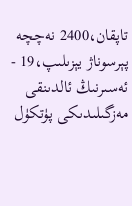تاپقان،2400 نەچچە پېرسوناژ يېزىلىپ،19 - ئەسىرنىڭ ئالدىنقى مەزگىلىدىكى پۈتكۈل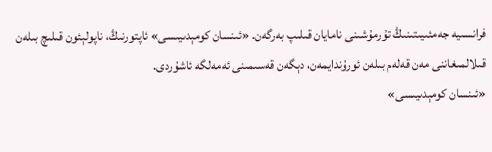فرانسىيە جەمئىيىتىنىڭ تۇرمۇشىنى نامايان قىلىپ بەرگەن. «ئىنسان كومېدىيىسى» ئاپتورنىڭ، ناپولېئون قىلىچ بىلەن قىلالمىغاننى مەن قەلەم بىلەن ئورۇندايمەن، دېگەن قەسىمىنى ئەمەلگە ئاشۇردى.
«ئىنسان كومېدىيىسى»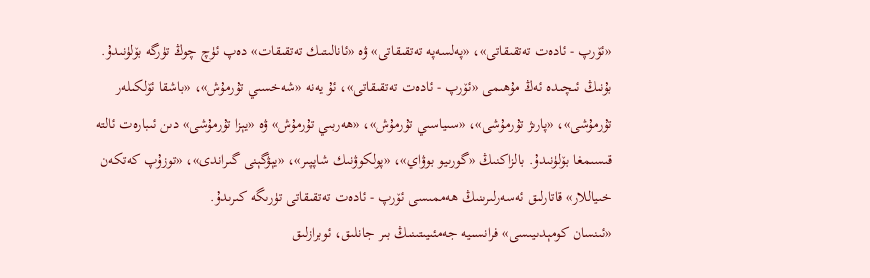«ئۆرپ - ئادەت تەتقىقاتى»، «پەلسەپە تەتقىقاتى» ۋە «ئانالىتىك تەتقىقات» دەپ ئۈچ چوڭ تۈرگە بۆلۈنىدۇ. بۇنىڭ ئىچىدە ئەڭ مۇھىمى «ئۆرپ - ئادەت تەتقىقاتى»، ئۇ يەنە «شەخسىي تۇرمۇش»، «باشقا ئۆلكىلەر تۇرمۇشى»، «پارىژ تۇرمۇشى»، «سىياسىي تۇرمۇش»، «ھەربىي تۇرمۇش» ۋە «يېزا تۇرمۇشى» دىن ئىبارەت ئالتە قىسىمغا بۆلۈنىدۇ. بالزاكنىڭ «گورىيو بوۋاي»، «پولكوۋنىك شاپپىر»، «يېۋگېنى گىراندى»، «توزۇپ كەتكەن خىياللار» قاتارلىق ئەسەرلىرىنىڭ ھەممىسى ئۆرپ - ئادەت تەتقىقاتى تۈرىگە كىرىدۇ.
«ئىنسان كومېدىيىسى» فرانسىيە جەمئىيىتىنىڭ بىر جانلىق، ئوبرازلىق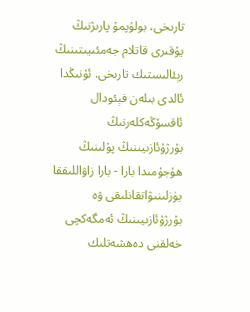تارىخى، بولۇپمۇ پارىژنىڭ يۇقىرى قاتلام جەمئىيىتىنىڭ رېئالىستىك تارىخى. ئۇنىڭدا ئالدى بىلەن فېئودال ئاقسۆڭەكلەرنىڭ بۇرژۇئازىيىنىڭ پۇلىنىڭ ھۇجۇمىدا بارا - بارا زاۋاللىققا يۈزلىنىۋاتقانلىقى ۋە بۇرژۇئازىيىنىڭ ئەمگەكچى خەلقنى دەھشەتلىك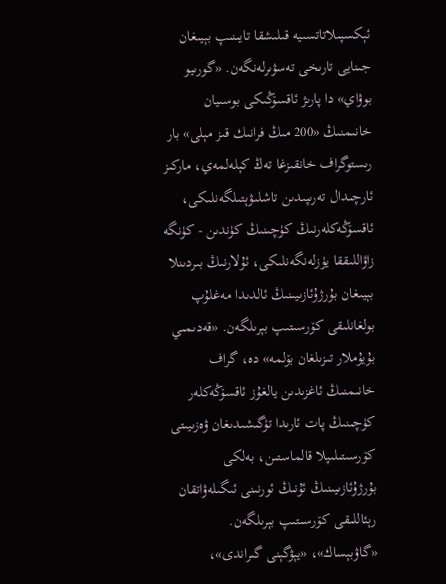ئېكسپىلاتاتسىيە قىلىشقا تايىنىپ بېيىغان جىنايى تارىخى تەسۋىرلەنگەن. «گورىيو بوۋاي» دا پارىژ ئاقسۆڭىكى بوسىيان خانىمنىڭ «200 مىڭ فرانىك قىز مېلى» بار رىستوگراف خانقىزغا تەڭ كېلەلمەي، ماركىز ئارچىدال تەرىپىدىن تاشلىۋېتىلگەنلىكى، ئاقسۆڭەكلەرنىڭ كۈچىنىڭ كۈندىن - كۈنگە زاۋاللىققا يۈزلەنگەنلىكى، ئۇلارنىڭ بىردىنلا بېيىغان بۇرژۇئازىيىنىڭ ئالدىدا مەغلۇپ بولغانلىقى كۆرسىتىپ بېرىلگەن. «قەدىمىي بۇيۇملار تىزىلغان بۆلمە» دە، گراف خانىمنىڭ ئاغزىدىن يالغۇز ئاقسۆڭەكلەر كۈچىنىڭ پات ئارىدا تۈگىشىدىغان ۋەزىيىتى كۆرسىتىلىپلا قالماستىن، بەلكى بۇرژۇئازىيىنىڭ ئۇنىڭ ئورنىنى ئىگىلەۋاتقان رېئاللىقى كۆرسىتىپ بېرىلگەن. «گاۋبېساك»، «يېۋگېنى گىراندى»،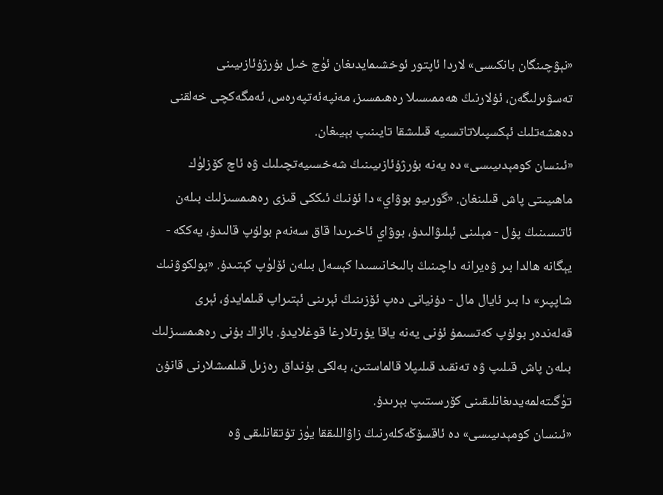«نېۋچىنگان بانكىسى» لاردا ئاپتور ئوخشىمايدىغان ئۈچ خىل بۇرژۇئازىيىنى تەسۋىرلىگەن، ئۇلارنىڭ ھەممىسىلا رەھىمسىز، مەنپەئەتپەرەس، ئەمگەكچى خەلقنى دەھشەتلىك ئېكسپىلاتاتسىيە قىلىشقا تايىنىپ بېيىغان.
«ئىنسان كومېدىيىسى» دە يەنە بۇرژۇئازىيىنىڭ شەخسىيەتچىلىك ۋە ئاچ كۆزلۈك ماھىيىتى پاش قىلىنغان. «گورىيو بوۋاي» دا ئۇنىڭ ئىككى قىزى رەھىمسىزلىك بىلەن ئاتىسىنىڭ پۇل - مېلىنى ئېلىۋالىدۇ، بوۋاي ئاخىرىدا قاق سەنەم بولۇپ قالىدۇ، يەككە - يېگانە ھالدا بىر ۋەيرانە داچىنىڭ بالىخانىسىدا كېسەل بىلەن ئۆلۈپ كېتىدۇ. «پولكوۋنىك شاپپىر» دا بىر ئايال مال - دۇنيانى دەپ ئۆزىنىڭ ئېرىنى ئېتىراپ قىلمايدۇ، ئېرى قەلەندەر بولۇپ كەتسىمۇ ئۇنى يەنە ياقا يۇرتلارغا قوغلايدۇ. بالزاك بۇنى رەھىمسىزلىك بىلەن پاش قىلىپ ۋە تەنقىد قىلىپلا قالماستىن، بەلكى بۇنداق رەزىل قىلمىشلارنى قانۇن تۈگىتەلمەيدىغانلىقىنى كۆرسىتىپ بېرىدۇ.
«ئىنسان كومېدىيىسى» دە ئاقسۆڭەكلەرنىڭ زاۋاللىققا يۈز تۇتقانلىقى ۋە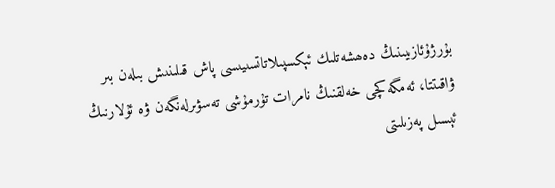بۇرژۇئازىيىنىڭ دەھشەتلىك ئېكسپىلاتاتسىيىسى پاش قىلىنىش بىلەن بىر ۋاقىتتا، ئەمگەكچى خەلقنىڭ نامرات تۇرمۇشى تەسۋىرلەنگەن ۋە ئۇلارنىڭ ئېسىل پەزىلىتى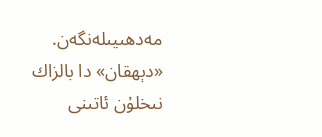مەدھىيىلەنگەن. «دېھقان» دا بالزاك نىخلۇن ئاتىنى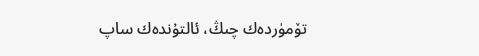تۆمۈردەك چىڭ، ئالتۇندەك ساپ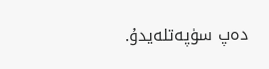دەپ سۈپەتلەيدۇ.